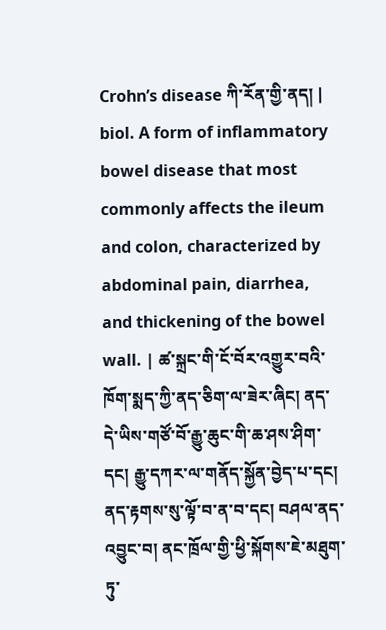Crohn’s disease ཀི་རོན་གྱི་ནད། | biol. A form of inflammatory bowel disease that most commonly affects the ileum and colon, characterized by abdominal pain, diarrhea, and thickening of the bowel wall. | ཚ་སྐྲང་གི་ངོ་བོར་འགྱུར་བའི་ཁོག་སྨད་ཀྱི་ནད་ཅིག་ལ་ཟེར་ཞིང། ནད་དེ་ཡིས་གཙོ་བོ་རྒྱུ་ཆུང་གི་ཆ་ཤས་ཤིག་དང། རྒྱུ་དཀར་ལ་གནོད་སྐྱོན་བྱེད་པ་དང། ནད་རྟགས་སུ་ལྟོ་བ་ན་བ་དང། བཤལ་ནད་འབྱུང་བ། ནང་ཁྲོལ་གྱི་ཕྱི་སྐོགས་ཇེ་མཐུག་ཏུ་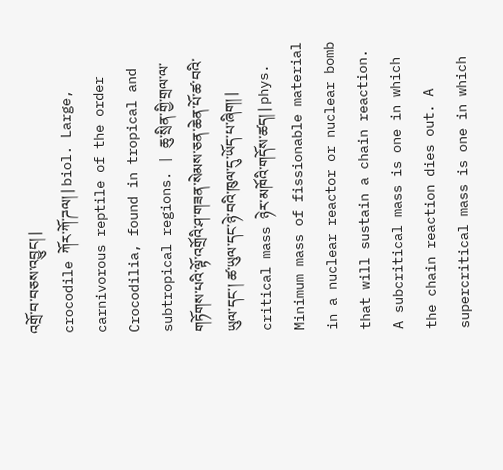འགྲོ་བ་བཅས་འབྱུང། |
crocodile ཀོར་ཀོ་ཌལ། | biol. Large, carnivorous reptile of the order Crocodilia, found in tropical and subtropical regions. | ཆུ་སྲིན་གྱི་གྲལ་ལ་གཏོགས་པའི་ལྟོ་འགྲོའི་ཤ་གཟན་སེམས་ཅན་ཆེན་པོ་ཚ་བའི་ཡུལ་དང་། ཚ་ཡུལ་དང་ཉེ་བའི་ཁུལ་དུ་ཡོད་པ་ཞིག། |
critical mass ཉེར་མཁོའི་གདོས་ཚད། | phys. Minimum mass of fissionable material in a nuclear reactor or nuclear bomb that will sustain a chain reaction. A subcritical mass is one in which the chain reaction dies out. A supercritical mass is one in which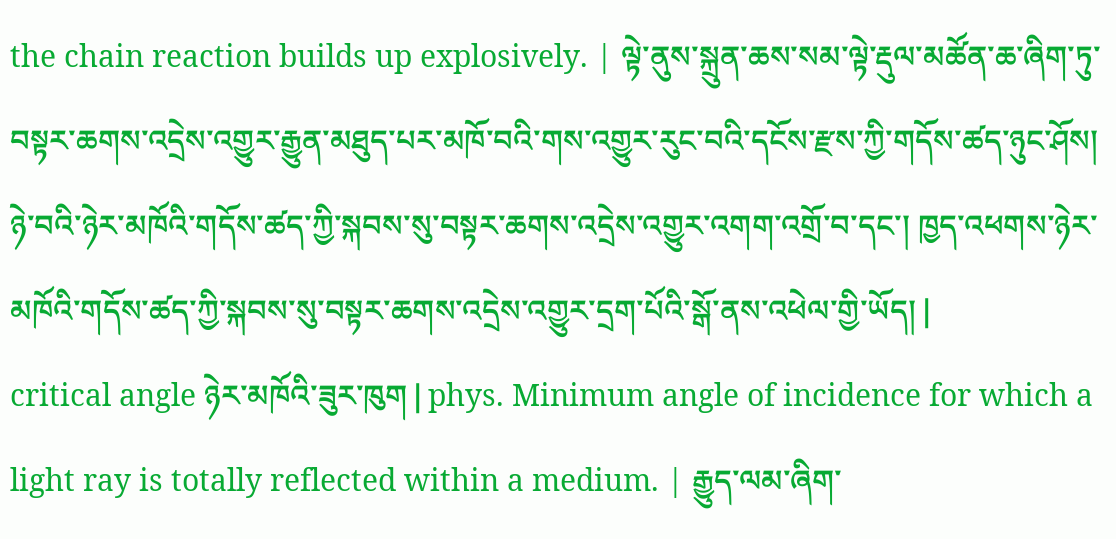the chain reaction builds up explosively. | ལྟེ་ནུས་སྐྲུན་ཆས་སམ་ལྟེ་རྡུལ་མཚོན་ཆ་ཞིག་ཏུ་བསྟར་ཆགས་འདྲེས་འགྱུར་རྒྱུན་མཐུད་པར་མཁོ་བའི་གས་འགྱུར་རུང་བའི་དངོས་རྫས་ཀྱི་གདོས་ཚད་ཉུང་ཤོས། ཉེ་བའི་ཉེར་མཁོའི་གདོས་ཚད་ཀྱི་སྐབས་སུ་བསྟར་ཆགས་འདྲེས་འགྱུར་འགག་འགྲོ་བ་དང་། ཁྱད་འཕགས་ཉེར་མཁོའི་གདོས་ཚད་ཀྱི་སྐབས་སུ་བསྟར་ཆགས་འདྲེས་འགྱུར་དྲག་པོའི་སྒོ་ནས་འཕེལ་གྱི་ཡོད། |
critical angle ཉེར་མཁོའི་ཟུར་ཁུག | phys. Minimum angle of incidence for which a light ray is totally reflected within a medium. | རྒྱུད་ལམ་ཞིག་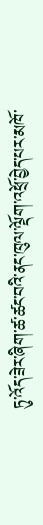ཏུ་འོད་ཟེར་ཞིག་ཚ་ཚང་བའི་ནང་ཁུལ་ལྡོག་འཕྲོ་བྱེད་པར་མཁོ་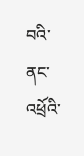བའི་ནང་འཕྲོའི་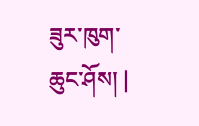ཟུར་ཁུག་ཆུང་ཤོས། |